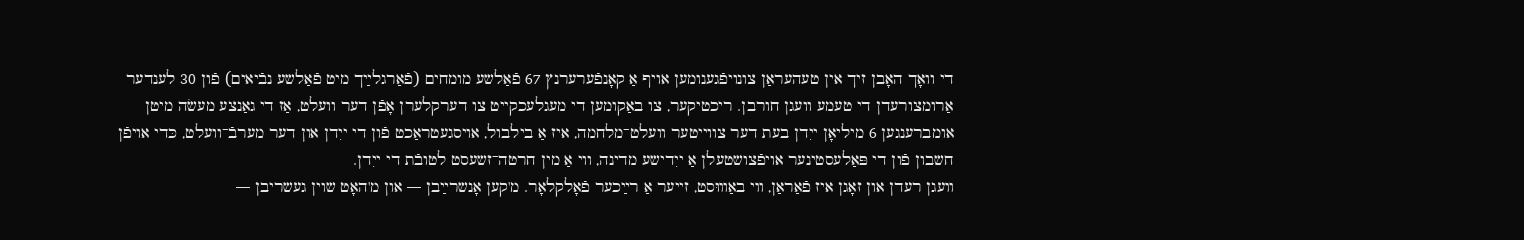די וואָך האָבן זיך אין טעהעראַן צונויפֿגענומען אויף אַ קאָנפֿערערנץ 67 פֿאַלשע מומחים (פֿאַרגלײַך מיט פֿאַלשע נבֿיאים) פֿון 30 לענדער אַרומצורעדן די טעמע וועגן חורבן. ריכטיקער, צו באַקומען די מעגלעכקייט צו דערקלערן אָפֿן דער וועלט, אַז די גאַנצע מעשׂה מיטן אומברענגען 6 מיליאָן ייִדן בעת דער צווייטער וועלט־מלחמה, איז אַ בילבול, אויסגעטראַכט פֿון די ייִדן און דער מערבֿ־וועלט, כּדי אויפֿן חשבון פֿון די פּאַלעסטינער אויפֿצושטעלן אַ ייִדישע מדינה, ווי אַ מין חרטה־זשעסט לטובֿת די ייִדן.
װעגן רעדן און זאָגן איז פֿאַראַן, װי באַװוּסט, זייער אַ רײַכער פֿאָלקלאָר. מ'קען אָנשרײַבן — און מ'האָט שוין געשריבן —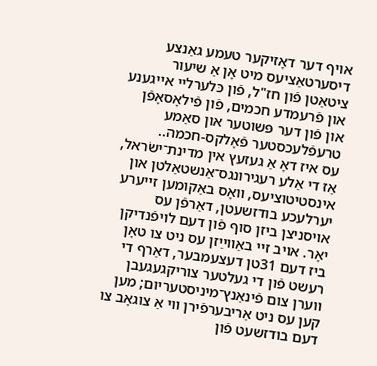אויף דער דאָזיקער טעמע גאַנצע דיסערטאַציעס מיט אָן אַ שיעור ציטאַטן פֿון חז"ל, פֿון כּלערליי אײגענע און פֿרעמדע חכמים, פֿון פֿילאָסאָפֿן און פֿון דער פּשוטער און סאַמע טרעפֿלעכסטער פֿאָלקס-חכמה..
עס איז דאָ אַ געזעץ אין מדינת־ישׂראל, אַז די אַלע רעגירונגס־אַנשטאַלטן און אינסטיטוציעס, װאָס באַקומען זײערע יערלעכע בודזשעטן, דאַרפֿן עס אױסניצן ביזן סוף פֿון דעם לױפֿנדיקן יאָר. אױב זײ באַװײַזן עס ניט צו טאָן ביז דעם 31טן דעצעמבער, דאַרף די רעשט פֿון די געלטער צוריקגעגעבן װערן צום פֿינאַנץ־מיניסטעריום; מען קען עס ניט אַריבערפֿירן װי אַ צוגאָב צו דעם בודזשעט פֿון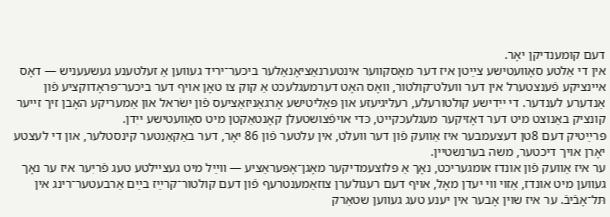דעם קומענדיקן יאָר.
אין די אַלטע סאָװעטישע צײַטן איז דער מאָסקװער אינטערנאַציאָנאַלער ביכער־יריד געװען אַ זעלטענע געשעעניש — דאָס אײנציקע פֿענצטערל אין דער װעלט־קולטור, װאָס האָט דערמעגלעכט אַ קוק צו טאָן אױף דער ביכער־פּראָדוקציע פֿון אַנדערע לענדער. די ייִדישע קולטורעלע, רעליגיעזע און פּאָליטישע אָרגאַניזאַציעס פֿון ישׂראל און אַמעריקע האָבן זיך זײער קונציק באַנוצט מיט דער דאָזיקער מעגלעכקײט, כּדי אױפֿצושטעלן קאָנטאַקטן מיט סאָװעטישע ייִדן.
פּרײַטיק דעם 8טן דעצעמבער איז אַװעק פֿון דער װעלט, אין עלטער פֿון 86 יאָר, דער באַקאַנטער קינסטלער, און די לעצטע יאָרן אויך דיכטער, משה בערנשטיין.
ער איז אַװעק פֿון אונדז אומגעריכט, נאָך אַ פּלוצעמדיקער מאָגן־אָפּעראַציע — װײַל מיט געצײלטע טעג פֿריִער איז ער נאָך געװען מיט אונדז, אַזוי װי יעדן מאָל, אויף דעם רעגולערן צוזאַמענטרעף פֿון דעם קולטור־קרײַז בײַם אַרבעטער־רינג אין תּל־אָבֿיבֿ. ער איז שוין אָבער אין יענע טעג געװען שטאַרק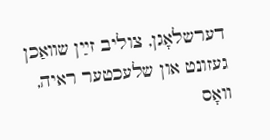דערשלאָגן, צוליב זײַן שװאַכן געזונט און שלעכטער ראיה, װאָס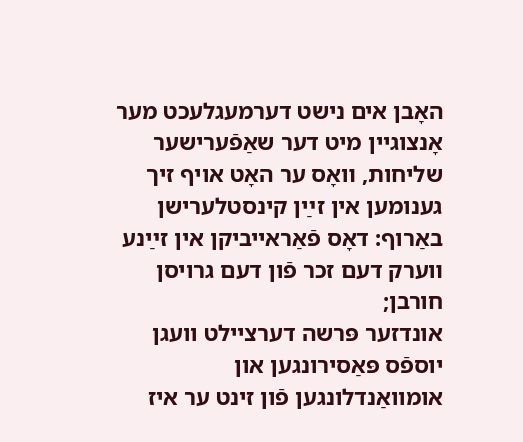האָבן אים נישט דערמעגלעכט מער אָנצוגיין מיט דער שאַפֿערישער שליחות, װאָס ער האָט אויף זיך גענומען אין זײַן קינסטלערישן באַרוף: דאָס פֿאַראייביקן אין זײַנע װערק דעם זכר פֿון דעם גרויסן חורבן;
אונדזער פּרשה דערציילט וועגן יוספֿס פּאַסירונגען און אומוואַנדלונגען פֿון זינט ער איז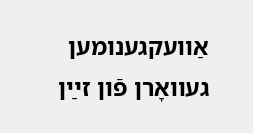אַוועקגענומען געוואָרן פֿון זײַן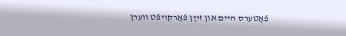פֿאָטערס היים און זײַן פֿאַרקויפֿט ווערן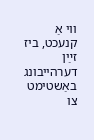ווי אַ קנעכט, ביז זײַן דערהייבונג באַשטימט צו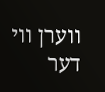ווערן ווי דער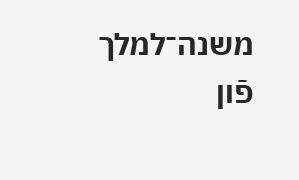משנה־למלך פֿון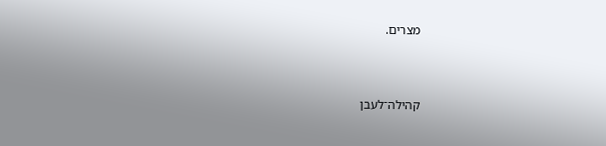מצרים.



קהילה־לעבן